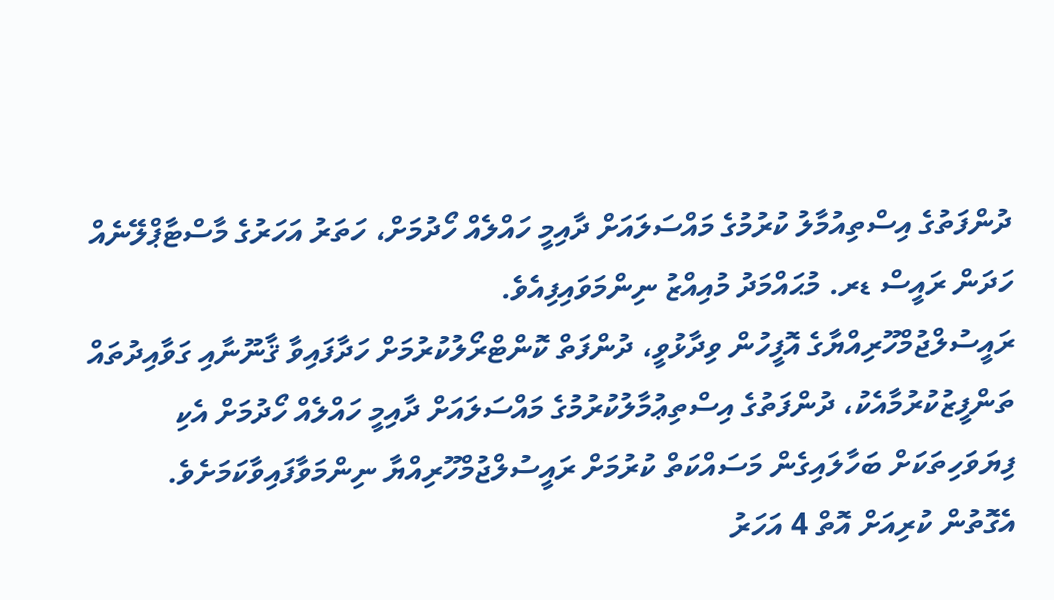ދުންފަތުގެ އިސްތިއުމާލު ކުރުމުގެ މައްސަލައަށް ދާއިމީ ހައްލެއް ހޯދުމަށް، ހަތަރު އަހަރުގެ މާސްޓާޕްލޭނެއް ހަދަން ރައީސް ޑރ. މުޙައްމަދު މުއިއްޒު ނިންމަވައިފިއެވެ.
ރައީސުލްޖުމްހޫރިއްޔާގެ އޮފީހުން ވިދާޅުވީ، ދުންފަތް ކޮންޓްރޯލުކުރުމަށް ހަދާފައިވާ ޤާނޫނާއި ގަވާއިދުތައް ތަންފީޒުކުރުމާއެކު، ދުންފަތުގެ އިސްތިޢުމާލުކުރުމުގެ މައްސަލައަށް ދާއިމީ ހައްލެއް ހޯދުމަށް އެކި ފިޔަވަހިތަކަށް ބަހާލައިގެން މަސައްކަތް ކުރުމަށް ރައީސުލްޖުމްހޫރިއްޔާ ނިންމަވާފައިވާކަމަށެވެ.
އެގޮތުން ކުރިއަށް އޮތް 4 އަހަރު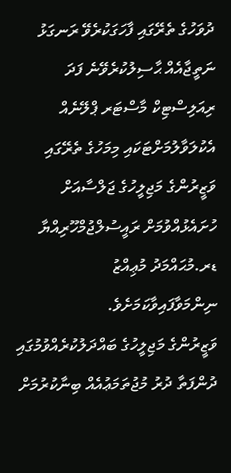ދުވަހުގެ ތެރޭގައި ފާހަގަކުރެވޭ ރަނގަޅު ނަތީޖާއެއް ޙާސިލުކުރެވޭނެ ފަދަ ރިއަލިސްޓިކް މާސްޓަރ ޕްލޭނެއް އެކުލަވާލުމަށްޓަކައި މިމަހުގެ ތެރޭގައި ވަޒީރުންގެ މަޖިލީހުގެ ޖަލްސާއަށް ހުށައެޅުއްވުމަށް ރައީސުލްޖުމްހޫރިއްޔާ ޑރ.މުޙައްމަދު މުޢިއްޒު ނިންމަވާފައިވާކަމަށެވެ.
ވަޒީރުންގެ މަޖިލީހުގެ ބައްދަލުކުރެއްވުމުގައި ދުންފަތާ ދުރު މުޖުތަމަޢުއެއް ބިނާކުރުމަށް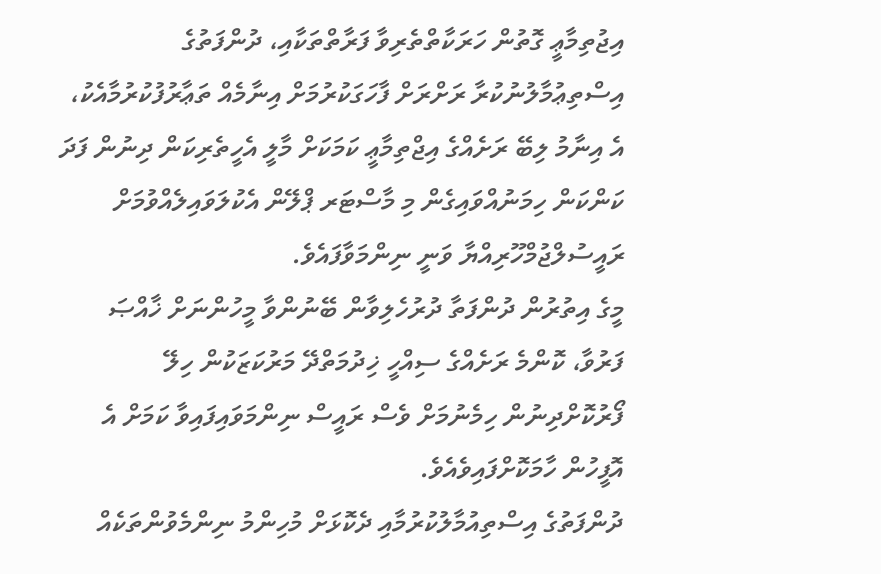އިޖުތިމާޢީ ގޮތުން ހަރަކާތްތެރިވާ ފަރާތްތަކާއި، ދުންފަތުގެ އިސްތިޢުމާލުނުކުރާ ރަށްރަށް ފާހަގަކުރުމަށް އިނާމެއް ތަޢާރުފުކުރުމާއެކު، އެ އިނާމު ލިބޭ ރަށެއްގެ އިޖްތިމާޢީ ކަމަކަށް މާލީ އެހީތެރިކަން ދިނުން ފަދަ ކަންކަން ހިމަނުއްވައިގެން މި މާސްޓަރ ޕްލޭން އެކުލަވައިލެއްވުމަށް ރައީސުލްޖުމްހޫރިއްޔާ ވަނީ ނިންމަވާފައެވެ.
މީގެ އިތުރުން ދުންފަތާ ދުރުހެލިވާން ބޭނުންވާ މީހުންނަށް ޚާއްޞަ ފަރުވާ، ކޮންމެ ރަށެއްގެ ސިއްހީ ޚިދުމަތްދޭ މަރުކަޒަކުން ހިލޭ ފޯރުކޮށްދިނުން ހިމެނުމަށް ވެސް ރައީސް ނިންމަވައިފައިވާ ކަމަށް އެ އޮފީހުން ހާމަކޮށްފައިވެއެވެ.
ދުންފަތުގެ އިސްތިއުމާލުކުރުމާއި ދެކޮޅަށް މުހިންމު ނިންމެވުންތަކެއް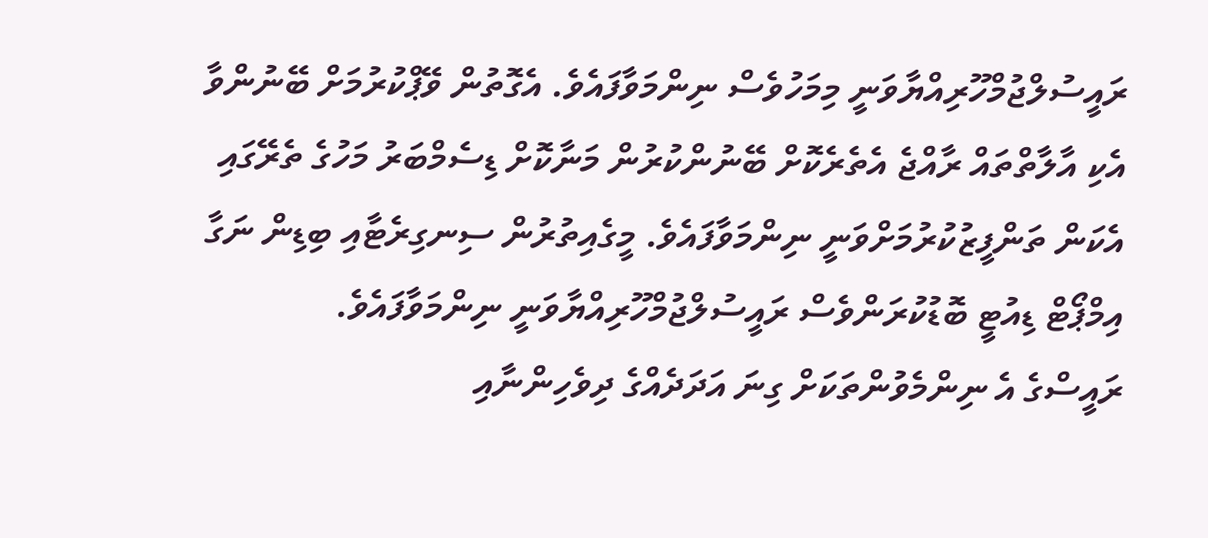ރައީސުލްޖުމްހޫރިއްޔާވަނީ މިމަހުވެސް ނިންމަވާފައެވެ. އެގޮތުން ވޭޕްކުރުމަށް ބޭނުންވާ އެކި އާލާތްތައް ރާއްޖެ އެތެރެކޮށް ބޭނުންކުރުން މަނާކޮށް ޑިސެމްބަރު މަހުގެ ތެރޭގައި އެކަން ތަންފީޒުކުރުމަށްވަނީ ނިންމަވާފައެވެ. މީގެއިތުރުން ސިނގިރެޓާއި ބިޑިން ނަގާ އިމްޕޯޓް ޑިއުޓީ ބޮޑުކުރަންވެސް ރައީސުލްޖުމްހޫރިއްޔާވަނީ ނިންމަވާފައެވެ.
ރައީސްގެ އެ ނިންމެވުންތަކަށް ގިނަ އަދަދެއްގެ ދިވެހިންނާއި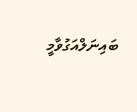ބައިނަލްއަގުވާމީ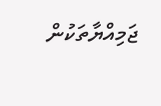ޖަމިއްޔާތަކުން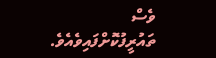ވެސް ތައުރީފުކޮށްފައިވެއެވެ.